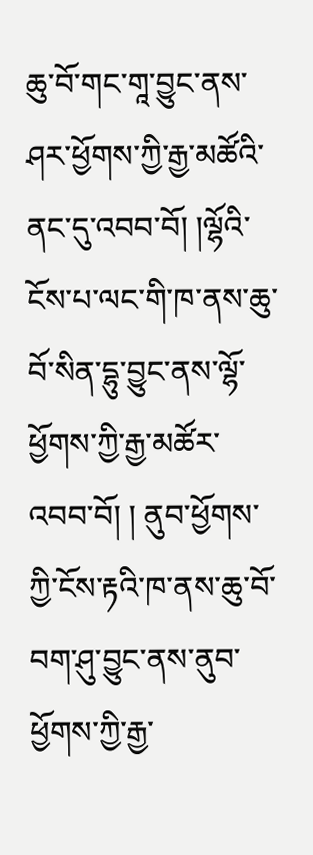ཆུ་བོ་གང་གཱ་བྱུང་ནས་ཤར་ཕྱོགས་ཀྱི་རྒྱ་མཚོའི་ནང་དུ་འབབ་བོ། །ལྷོའི་ངོས་པ་ལང་གི་ཁ་ནས་ཆུ་བོ་སིན་དྷུ་བྱུང་ནས་ལྷོ་ཕྱོགས་ཀྱི་རྒྱ་མཚོར་འབབ་བོ། ། ནུབ་ཕྱོགས་ཀྱི་ངོས་རྟའི་ཁ་ནས་ཆུ་བོ་བག་ཤུ་བྱུང་ནས་ནུབ་ཕྱོགས་ཀྱི་རྒྱ་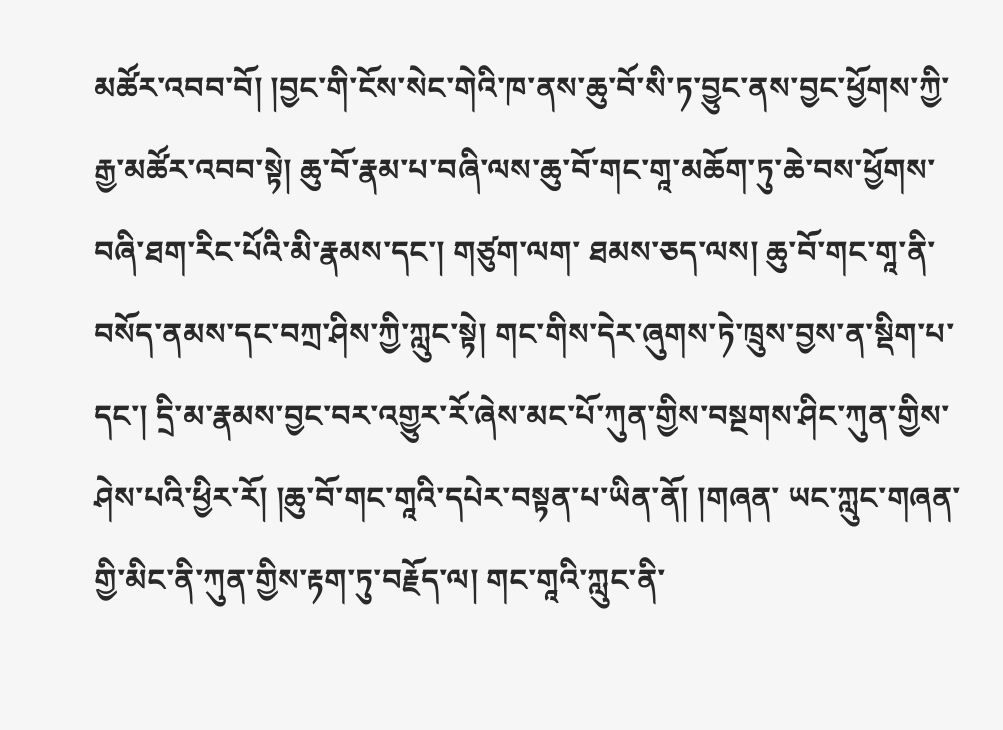མཚོར་འབབ་བོ། །བྱང་གི་ངོས་སེང་གེའི་ཁ་ནས་ཆུ་བོ་སི་ཏ་བྱུང་ནས་བྱང་ཕྱོགས་ཀྱི་རྒྱ་མཚོར་འབབ་སྟེ། ཆུ་བོ་རྣམ་པ་བཞི་ལས་ཆུ་བོ་གང་གཱ་མཆོག་ཏུ་ཆེ་བས་ཕྱོགས་བཞི་ཐག་རིང་པོའི་མི་རྣམས་དང་། གཙུག་ལག་ ཐམས་ཅད་ལས། ཆུ་བོ་གང་གཱ་ནི་བསོད་ནམས་དང་བཀྲ་ཤིས་ཀྱི་ཀླུང་སྟེ། གང་གིས་དེར་ཞུགས་ཏེ་ཁྲུས་བྱས་ན་སྡིག་པ་དང་། དྲི་མ་རྣམས་བྱང་བར་འགྱུར་རོ་ཞེས་མང་པོ་ཀུན་གྱིས་བསྔགས་ཤིང་ཀུན་གྱིས་ཤེས་པའི་ཕྱིར་རོ། །ཆུ་བོ་གང་གཱའི་དཔེར་བསྟན་པ་ཡིན་ནོ། །གཞན་ ཡང་ཀླུང་གཞན་གྱི་མིང་ནི་ཀུན་གྱིས་རྟག་ཏུ་བརྗོད་ལ། གང་གཱའི་ཀླུང་ནི་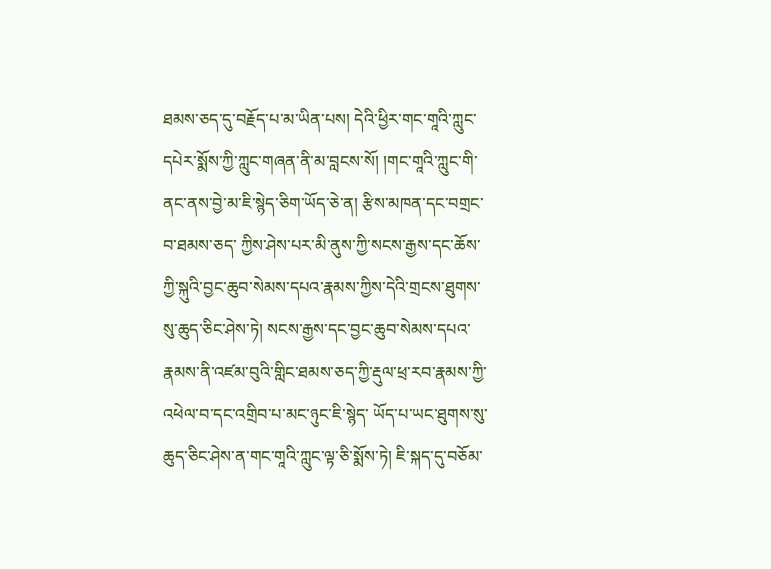ཐམས་ཅད་དུ་བརྗོད་པ་མ་ཡིན་པས། དེའི་ཕྱིར་གང་གཱའི་ཀླུང་དཔེར་སྨོས་ཀྱི་ཀླུང་གཞན་ནི་མ་བླངས་སོ། །གང་གཱའི་ཀླུང་གི་ནང་ནས་བྱེ་མ་ཇི་སྙེད་ཅིག་ཡོད་ཅེ་ན། རྩིས་མཁན་དང་བགྲང་བ་ཐམས་ཅད་ ཀྱིས་ཤེས་པར་མི་ནུས་ཀྱི་སངས་རྒྱས་དང་ཆོས་ཀྱི་སྐུའི་བྱང་ཆུབ་སེམས་དཔའ་རྣམས་ཀྱིས་དེའི་གྲངས་ཐུགས་སུ་ཆུད་ཅིང་ཤེས་ཏེ། སངས་རྒྱས་དང་བྱང་ཆུབ་སེམས་དཔའ་རྣམས་ནི་འཛམ་བུའི་གླིང་ཐམས་ཅད་ཀྱི་རྡུལ་ཕྲ་རབ་རྣམས་ཀྱི་འཕེལ་བ་དང་འགྲིབ་པ་མང་ཉུང་ཇི་སྙེད་ ཡོད་པ་ཡང་ཐུགས་སུ་ཆུད་ཅིང་ཤེས་ན་གང་གཱའི་ཀླུང་ལྟ་ཅི་སྨོས་ཏེ། ཇི་སྐད་དུ་བཅོམ་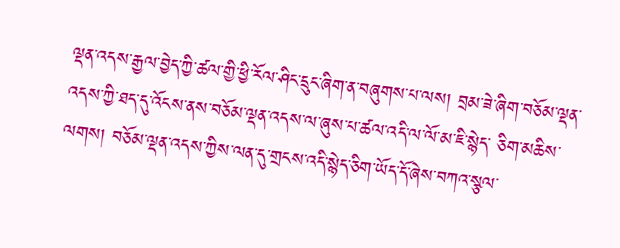ལྡན་འདས་རྒྱལ་བྱེད་ཀྱི་ཚལ་གྱི་ཕྱི་རོལ་ཤིང་དྲུང་ཞིག་ན་བཞུགས་པ་ལས། བྲམ་ཟེ་ཞིག་བཅོམ་ལྡན་འདས་ཀྱི་ཐད་དུ་འོངས་ནས་བཅོམ་ལྡན་འདས་ལ་ཞུས་པ་ཚལ་འདི་ལ་ལོ་མ་ཇི་སྙེད་ ཅིག་མཆིས་ལགས། བཅོམ་ལྡན་འདས་ཀྱིས་ལན་དུ་གྲངས་འདི་སྙེད་ཅིག་ཡོད་དོ་ཞེས་བཀའ་སྩལ་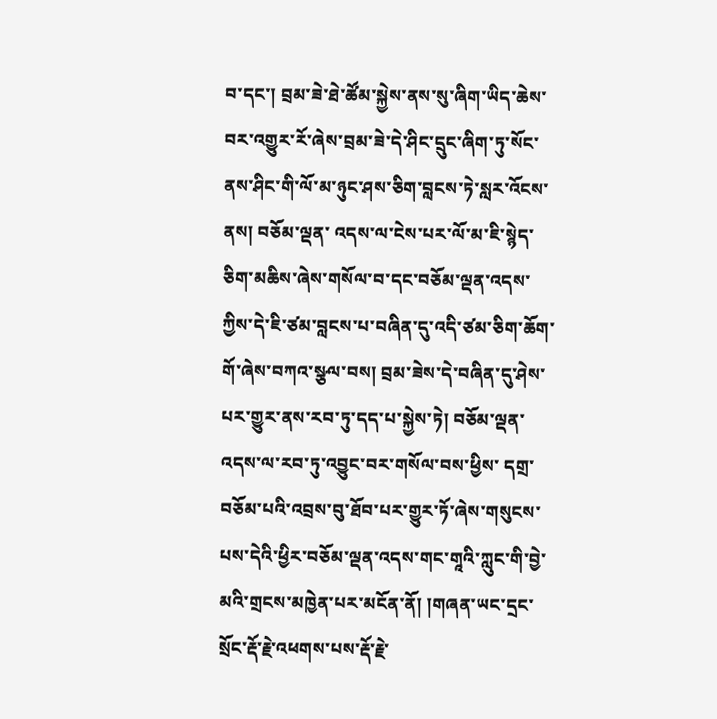བ་དང་། བྲམ་ཟེ་ཐེ་ཚོམ་སྐྱེས་ནས་སུ་ཞིག་ཡིད་ཆེས་བར་འགྱུར་རོ་ཞེས་བྲམ་ཟེ་དེ་ཤིང་དྲུང་ཞིག་ཏུ་སོང་ནས་ཤིང་གི་ལོ་མ་ཉུང་ཤས་ཅིག་བླངས་ཏེ་སླར་འོངས་ནས། བཅོམ་ལྡན་ འདས་ལ་ངེས་པར་ལོ་མ་ཇི་སྙེད་ཅིག་མཆིས་ཞེས་གསོལ་བ་དང་བཅོམ་ལྡན་འདས་ཀྱིས་དེ་ཇི་ཙམ་བླངས་པ་བཞིན་དུ་འདི་ཙམ་ཅིག་ཆོག་གོ་ཞེས་བཀའ་སྩལ་བས། བྲམ་ཟེས་དེ་བཞིན་དུ་ཤེས་པར་གྱུར་ནས་རབ་ཏུ་དད་པ་སྐྱེས་ཏེ། བཅོམ་ལྡན་འདས་ལ་རབ་ཏུ་འབྱུང་བར་གསོལ་བས་ཕྱིས་ དགྲ་བཅོམ་པའི་འབྲས་བུ་ཐོབ་པར་གྱུར་ཏོ་ཞེས་གསུངས་པས་དེའི་ཕྱིར་བཅོམ་ལྡན་འདས་གང་གཱའི་ཀླུང་གི་བྱེ་མའི་གྲངས་མཁྱེན་པར་མངོན་ནོ། །གཞན་ཡང་དྲང་སྲོང་རྡོ་རྗེ་འཕགས་པས་རྡོ་རྗེ་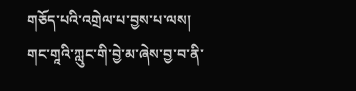གཅོད་པའི་འགྲེལ་པ་བྱས་པ་ལས། གང་གཱའི་ཀླུང་གི་བྱེ་མ་ཞེས་བྱ་བ་ནི་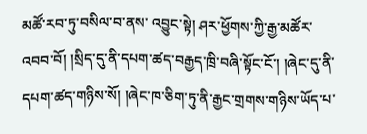མཚོ་རབ་ཏུ་བསིལ་བ་ནས་ འབྱུང་སྟེ། ཤར་ཕྱོགས་ཀྱི་རྒྱ་མཚོར་འབབ་བོ། །སྲིད་དུ་ནི་དཔག་ཚད་བརྒྱད་ཁྲི་བཞི་སྟོང་ངོ་། །ཞེང་དུ་ནི་དཔག་ཚད་གཉིས་སོ། །ཞེང་ཁ་ཅིག་ཏུ་ནི་རྒྱང་གྲགས་གཉིས་ཡོད་པ་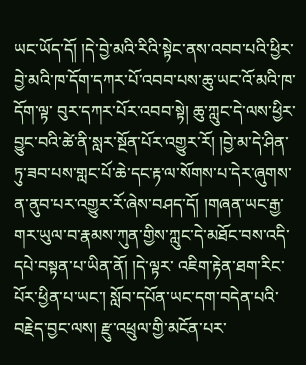ཡང་ཡོད་དོ། །དེ་བྱེ་མའི་རིའི་སྟེང་ནས་འབབ་པའི་ཕྱིར་བྱེ་མའི་ཁ་དོག་དཀར་པོ་འབབ་པས་ཆུ་ཡང་འོ་མའི་ཁ་དོག་ལྟ་ བུར་དཀར་པོར་འབབ་སྟེ། ཆུ་ཀླུང་དེ་ལས་ཕྱིར་བྱུང་བའི་ཚེ་ནི་སླར་སྔོན་པོར་འགྱུར་རོ། །བྱེ་མ་དེ་ཤིན་ཏུ་ཟབ་པས་གླང་པོ་ཆེ་དང་རྟ་ལ་སོགས་པ་དེར་ཞུགས་ན་ནུབ་པར་འགྱུར་རོ་ཞེས་བཤད་དོ། །གཞན་ཡང་རྒྱ་གར་ཡུལ་བ་རྣམས་ཀུན་གྱིས་ཀླུང་དེ་མཐོང་བས་འདི་དཔེ་བསྟན་པ་ཡིན་ནོ། །དེ་ལྟར་ འཇིག་རྟེན་ཐག་རིང་པོར་ཕྱིན་པ་ཡང་། སློབ་དཔོན་ཡང་དག་བདེན་པའི་བརྗེད་བྱང་ལས། རྫུ་འཕྲུལ་གྱི་མངོན་པར་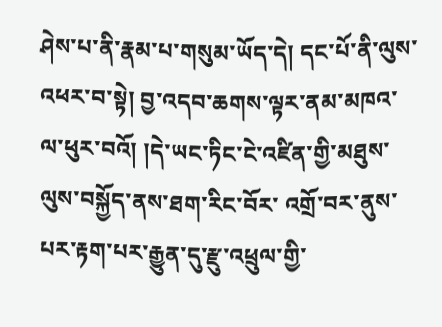ཤེས་པ་ནི་རྣམ་པ་གསུམ་ཡོད་དེ། དང་པོ་ནི་ལུས་འཕར་བ་སྟེ། བྱ་འདབ་ཆགས་ལྟར་ནམ་མཁའ་ལ་ཕུར་བའོ། །དེ་ཡང་ཏིང་ངེ་འཛིན་གྱི་མཐུས་ལུས་བསྐྱོད་ནས་ཐག་རིང་བོར་ འགྲོ་བར་ནུས་པར་རྟག་པར་རྒྱུན་དུ་རྫུ་འཕྲུལ་གྱི་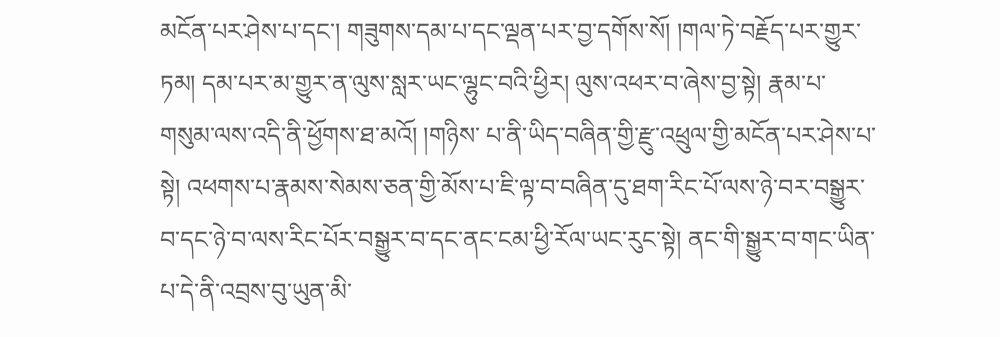མངོན་པར་ཤེས་པ་དང་། གཟུགས་དམ་པ་དང་ལྡན་པར་བྱ་དགོས་སོ། །གལ་ཏེ་བརྗོད་པར་གྱུར་ཏམ། དམ་པར་མ་གྱུར་ན་ལུས་སླར་ཡང་ལྷུང་བའི་ཕྱིར། ལུས་འཕར་བ་ཞེས་བྱ་སྟེ། རྣམ་པ་གསུམ་ལས་འདི་ནི་ཕྱོགས་ཐ་མའོ། །གཉིས་ པ་ནི་ཡིད་བཞིན་གྱི་རྫུ་འཕྲུལ་གྱི་མངོན་པར་ཤེས་པ་སྟེ། འཕགས་པ་རྣམས་སེམས་ཅན་གྱི་མོས་པ་ཇི་ལྟ་བ་བཞིན་དུ་ཐག་རིང་པོ་ལས་ཉེ་བར་བསྒྱུར་བ་དང་ཉེ་བ་ལས་རིང་པོར་བསྒྱུར་བ་དང་ནང་ངམ་ཕྱི་རོལ་ཡང་རུང་སྟེ། ནང་གི་སྒྱུར་བ་གང་ཡིན་པ་དེ་ནི་འབྲས་བུ་ཡུན་མི་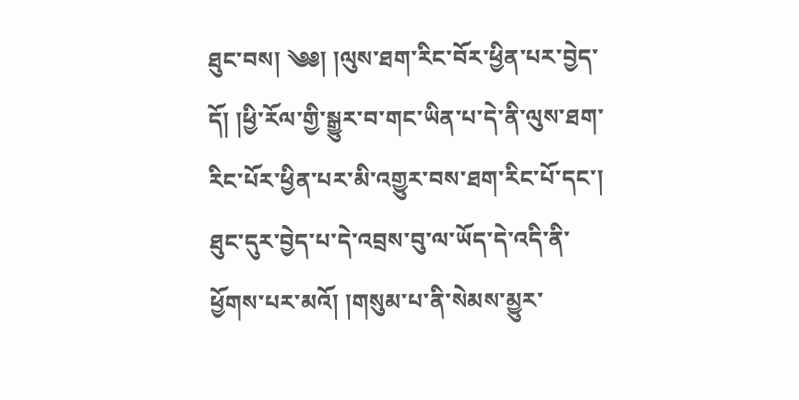ཐུང་བས། ༄༅། །ལུས་ཐག་རིང་བོར་ཕྱིན་པར་བྱེད་དོ། །ཕྱི་རོལ་གྱི་སྒྱུར་བ་གང་ཡིན་པ་དེ་ནི་ལུས་ཐག་རིང་པོར་ཕྱིན་པར་མི་འགྱུར་བས་ཐག་རིང་པོ་དང་། ཐུང་དུར་བྱེད་པ་དེ་འབྲས་བུ་ལ་ཡོད་དེ་འདི་ནི་ཕྱོགས་པར་མའོ། །གསུམ་པ་ནི་སེམས་མྱུར་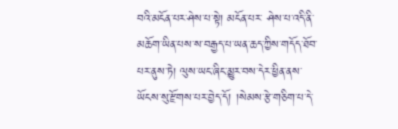བའི་མངོན་པར་ཤེས་པ་སྟེ། མངོན་པར་ ཤེས་པ་འདི་ནི་མཆོག་ཡིན་པས་ས་བརྒྱད་པ་ཡན་ཆད་ཀྱིས་གདོད་ཐོབ་པར་ནུས་ཏེ། ལུས་ཡང་ཞིང་མྱུར་བས་དེར་ཕྱིན་ནས་ཡོངས་སུ་རྫོགས་པར་བྱེད་དོ། །སེམས་རྩེ་གཅིག་པ་དེ་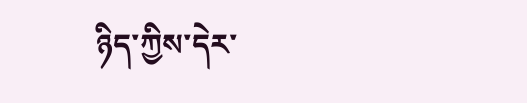ཉིད་ཀྱིས་དེར་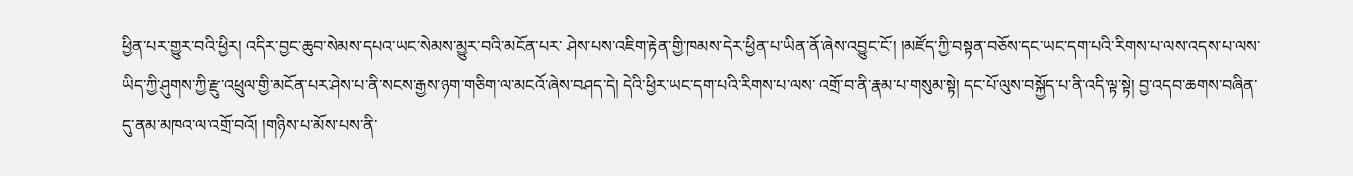ཕྱིན་པར་གྱུར་བའི་ཕྱིར། འདིར་བྱང་ཆུབ་སེམས་དཔའ་ཡང་སེམས་མྱུར་བའི་མངོན་པར་ ཤེས་པས་འཇིག་རྟེན་གྱི་ཁམས་དེར་ཕྱིན་པ་ཡིན་ནོ་ཞེས་འབྱུང་ངོ་། །མཛོད་ཀྱི་བསྟན་བཅོས་དང་ཡང་དག་པའི་རིགས་པ་ལས་འདས་པ་ལས་ཡིད་ཀྱི་ཤུགས་ཀྱི་རྫུ་འཕྲུལ་གྱི་མངོན་པར་ཤེས་པ་ནི་སངས་རྒྱས་ཉག་གཅིག་ལ་མངའོ་ཞེས་བཤད་དེ། དེའི་ཕྱིར་ཡང་དག་པའི་རིགས་པ་ལས་ འགྲོ་བ་ནི་རྣམ་པ་གསུམ་སྟེ། དང་པོ་ལུས་བསྐྱོད་པ་ནི་འདི་ལྟ་སྟེ། བྱ་འདབ་ཆགས་བཞིན་དུ་ནམ་མཁའ་ལ་འགྲོ་བའོ། །གཉིས་པ་མོས་པས་ནི་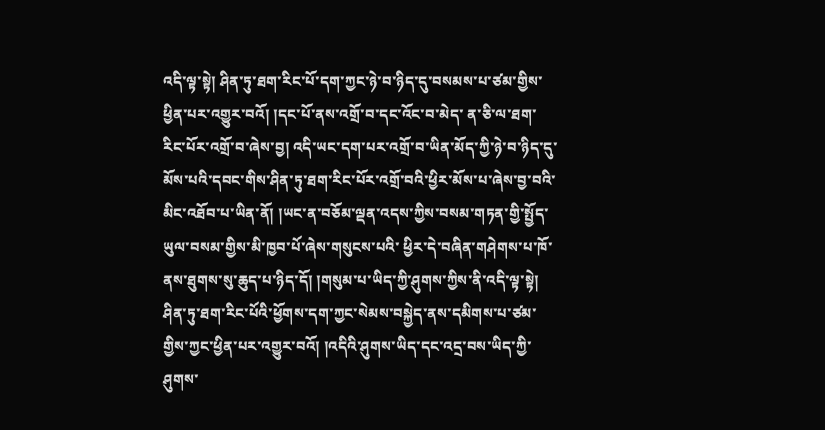འདི་ལྟ་སྟེ། ཤིན་ཏུ་ཐག་རིང་པོ་དག་ཀྱང་ཉེ་བ་ཉིད་དུ་བསམས་པ་ཙམ་གྱིས་ཕྱིན་པར་འགྱུར་བའོ། །དང་པོ་ནས་འགྲོ་བ་དང་འོང་བ་མེད་ ན་ཅི་ལ་ཐག་རིང་པོར་འགྲོ་བ་ཞེས་བྱ། འདི་ཡང་དག་པར་འགྲོ་བ་ཡིན་མོད་ཀྱི་ཉེ་བ་ཉིད་དུ་མོས་པའི་དབང་གིས་ཤིན་ཏུ་ཐག་རིང་པོར་འགྲོ་བའི་ཕྱིར་མོས་པ་ཞེས་བྱ་བའི་མིང་འཐོབ་པ་ཡིན་ནོ། །ཡང་ན་བཅོམ་ལྡན་འདས་ཀྱིས་བསམ་གཏན་གྱི་སྤྱོད་ཡུལ་བསམ་གྱིས་མི་ཁྱབ་པོ་ཞེས་གསུངས་པའི་ ཕྱིར་དེ་བཞིན་གཤེགས་པ་ཁོ་ནས་ཐུགས་སུ་ཆུད་པ་ཉིད་དོ། །གསུམ་པ་ཡིད་ཀྱི་ཤུགས་ཀྱིས་ནི་འདི་ལྟ་སྟེ། ཤིན་ཏུ་ཐག་རིང་པོའི་ཕྱོགས་དག་ཀྱང་སེམས་བསྐྱེད་ནས་དམིགས་པ་ཙམ་གྱིས་ཀྱང་ཕྱིན་པར་འགྱུར་བའོ། །འདིའི་ཤུགས་ཡིད་དང་འདྲ་བས་ཡིད་ཀྱི་ཤུགས་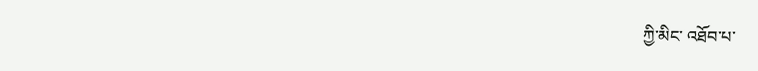ཀྱི་མིང་ འཐོབ་པ་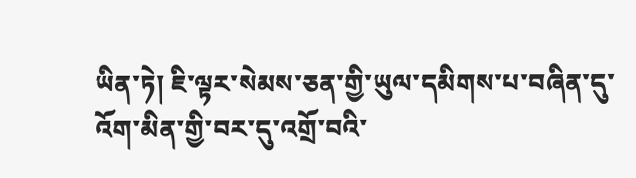ཡིན་ཏེ། ཇི་ལྟར་སེམས་ཅན་གྱི་ཡུལ་དམིགས་པ་བཞིན་དུ་འོག་མིན་གྱི་བར་དུ་འགྲོ་བའི་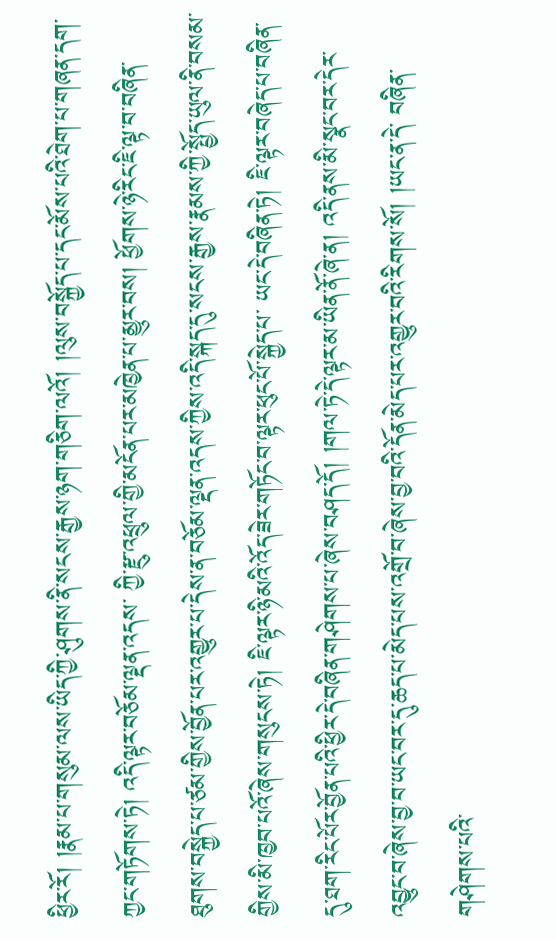ཕྱིར་རོ། །རྣམ་པ་གསུམ་ལས་ཡིད་ཀྱི་ཤུགས་ནི་སངས་རྒྱས་ཉག་གཅིག་ལའོ། །ལུས་བསྐྱོད་པ་དང་མོས་པའི་ཐེག་པ་གཞན་དག་ཀྱང་གཏོགས་ཏེ། འདི་ལྟར་བཅོམ་ལྡན་འདས་ ཀྱི་རྫུ་འཕྲུལ་གྱི་མངོན་པར་མཁྱེན་པ་མྱུར་བས། ཕྱོགས་ཉེ་རིང་ཇི་ལྟ་བ་བཞིན་ཐུགས་བསྐྱེད་པ་ཙམ་གྱིས་བྱོན་པར་འགྱུར་པ་དེས་ན་བཅོམ་ལྡན་འདས་ཀྱིས་འདི་སྐད་དུ་སངས་རྒྱས་རྣམས་ཀྱི་སྤྱོད་ཡུལ་ནི་བསམ་གྱིས་མི་ཁྱབ་པའོ་ཞེས་གསུངས་ཏེ། ཇི་ལྟར་ཉི་མའི་འོད་ཟེར་གཏོང་བ་ལྟར་ཕུང་པོ་སྐྱེད་པ་ ཡང་དེ་བཞིན་ཏེ། ཇི་ལྟར་བཞེད་པ་བཞིན་དུ་ཐག་རིང་པོར་བྱོན་པའི་ཕྱིར་དེ་བཞིན་གཤེགས་པ་ཞེས་བཤད་དོ། །གལ་ཏེ་དེ་ལྟར་མ་ཡིན་ནོ་ཞེ་ན། འདི་ནས་མི་སྣང་བར་དེར་འབྱུང་བ་ཞེས་བྱ་བ་ཡང་བར་དུ་ཆད་པ་མེད་པས་འགྲོ་བ་ཞེས་བྱ་བའི་དོན་མེད་པར་འགྱུར་བའི་རིགས་སོ། །ཡང་ན་དེ་ བཞིན་གཤེགས་པའི་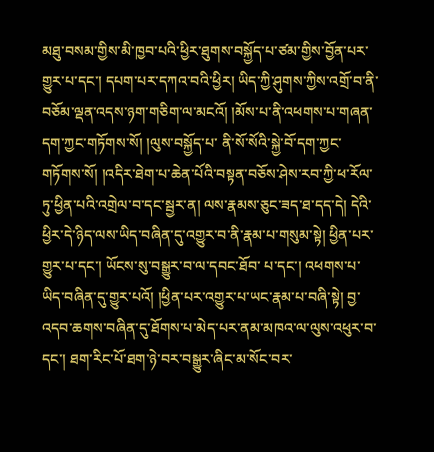མཐུ་བསམ་གྱིས་མི་ཁྱབ་པའི་ཕྱིར་ཐུགས་བསྐྱོད་པ་ཙམ་གྱིས་བྱོན་པར་གྱུར་པ་དང་། དཔག་པར་དཀའ་བའི་ཕྱིར། ཡིད་ཀྱི་ཤུགས་ཀྱིས་འགྲོ་བ་ནི་བཅོམ་ལྡན་འདས་ཉག་གཅིག་ལ་མངའོ། །མོས་པ་ནི་འཕགས་པ་གཞན་དག་ཀྱང་གཏོགས་སོ། །ལུས་བསྐྱོད་པ་ ནི་སོ་སོའི་སྐྱེ་བོ་དག་ཀྱང་གཏོགས་སོ། །འདིར་ཐེག་པ་ཆེན་པོའི་བསྟན་བཅོས་ཤེས་རབ་ཀྱི་ཕ་རོལ་ཏུ་ཕྱིན་པའི་འགྲེལ་བ་དང་སྦྱར་ན། ལས་རྣམས་ཅུང་ཟད་ཐ་དད་དེ། དེའི་ཕྱིར་དེ་ཉིད་ལས་ཡིད་བཞིན་དུ་འགྱུར་བ་ནི་རྣམ་པ་གསུམ་སྟེ། ཕྱིན་པར་གྱུར་པ་དང་། ཡོངས་སུ་བསྒྱུར་བ་ལ་དབང་ཐོབ་ པ་དང་། འཕགས་པ་ཡིད་བཞིན་དུ་གྱུར་པའོ། །ཕྱིན་པར་འགྱུར་པ་ཡང་རྣམ་པ་བཞི་སྟེ། བྱ་འདབ་ཆགས་བཞིན་དུ་ཐོགས་པ་མེད་པར་ནམ་མཁའ་ལ་ལུས་འཕུར་བ་དང་། ཐག་རིང་པོ་ཐག་ཉེ་བར་བསྒྱུར་ཞིང་མ་སོང་བར་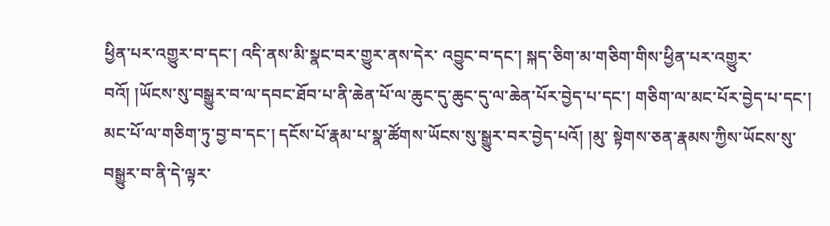ཕྱིན་པར་འགྱུར་བ་དང་། འདི་ནས་མི་སྣང་བར་གྱུར་ནས་དེར་ འབྱུང་བ་དང་། སྐད་ཅིག་མ་གཅིག་གིས་ཕྱིན་པར་འགྱུར་བའོ། །ཡོངས་སུ་བསྒྱུར་བ་ལ་དབང་ཐོབ་པ་ནི་ཆེན་པོ་ལ་ཆུང་དུ་ཆུང་དུ་ལ་ཆེན་པོར་བྱེད་པ་དང་། གཅིག་ལ་མང་པོར་བྱེད་པ་དང་། མང་པོ་ལ་གཅིག་ཏུ་བྱ་བ་དང་། དངོས་པོ་རྣམ་པ་སྣ་ཚོགས་ཡོངས་སུ་སྒྱུར་བར་བྱེད་པའོ། །མུ་ སྟེགས་ཅན་རྣམས་ཀྱིས་ཡོངས་སུ་བསྒྱུར་བ་ནི་དེ་ལྟར་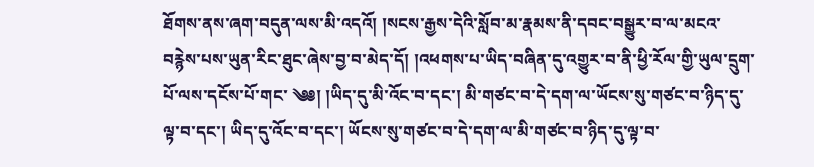ཐོགས་ནས་ཞག་བདུན་ལས་མི་འདའོ། །སངས་རྒྱས་དེའི་སློབ་མ་རྣམས་ནི་དབང་བསྒྱུར་བ་ལ་མངའ་བརྙེས་པས་ཡུན་རིང་ཐུང་ཞེས་བྱ་བ་མེད་དོ། །འཕགས་པ་ཡིད་བཞིན་དུ་འགྱུར་བ་ནི་ཕྱི་རོལ་གྱི་ཡུལ་དྲུག་པོ་ལས་དངོས་པོ་གང་ ༄༅། །ཡིད་དུ་མི་འོང་བ་དང་། མི་གཙང་བ་དེ་དག་ལ་ཡོངས་སུ་གཙང་བ་ཉིད་དུ་ལྟ་བ་དང་། ཡིད་དུ་འོང་བ་དང་། ཡོངས་སུ་གཙང་བ་དེ་དག་ལ་མི་གཙང་བ་ཉིད་དུ་ལྟ་བ་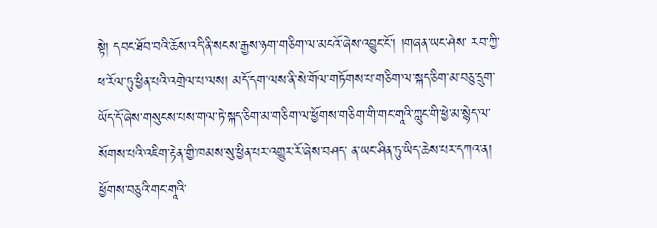སྟེ། དབང་ཐོབ་བའི་ཆོས་འདི་ནི་སངས་རྒྱས་ཉག་གཅིག་ལ་མངའོ་ཞེས་འབྱུང་ངོ་། །གཞན་ཡང་ཤེས་ རབ་ཀྱི་ཕ་རོལ་ཏུ་ཕྱིན་པའི་འགྲེལ་པ་ལས། མདོ་དག་ལས་ནི་སེ་གོལ་གཏོགས་པ་གཅིག་ལ་སྐད་ཅིག་མ་བཅུ་དྲུག་ཡོད་དོ་ཞེས་གསུངས་པས་གལ་ཏེ་སྐད་ཅིག་མ་གཅིག་ལ་ཕྱོགས་གཅིག་གི་གང་གཱའི་ཀླུང་གི་ཕྱེ་མ་སྙེད་ལ་སོགས་པའི་འཇིག་རྟེན་གྱི་ཁམས་སུ་ཕྱིན་པར་འགྱུར་རོ་ཞེས་བཤད་ ན་ཡང་ཤིན་ཏུ་ཡིད་ཆེས་པར་དཀའ་ན། ཕྱོགས་བཅུའི་གང་གཱའི་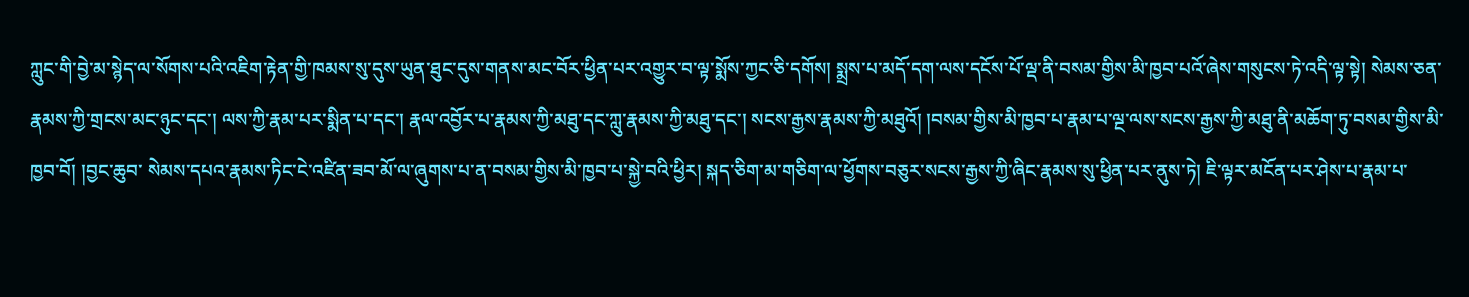ཀླུང་གི་བྱེ་མ་སྙེད་ལ་སོགས་པའི་འཇིག་རྟེན་གྱི་ཁམས་སུ་དུས་ཡུན་ཐུང་དུས་གནས་མང་བོར་ཕྱིན་པར་འགྱུར་བ་ལྟ་སྨོས་ཀྱང་ཅི་དགོས། སྨྲས་པ་མདོ་དག་ལས་དངོས་པོ་ལྡ་ནི་བསམ་གྱིས་མི་ཁྱབ་པའོ་ཞེས་གསུངས་ཏེ་འདི་ལྟ་སྟེ། སེམས་ཅན་རྣམས་ཀྱི་གྲངས་མང་ཉུང་དང་། ལས་ཀྱི་རྣམ་པར་སྨིན་པ་དང་། རྣལ་འབྱོར་པ་རྣམས་ཀྱི་མཐུ་དང་ཀླུ་རྣམས་ཀྱི་མཐུ་དང་། སངས་རྒྱས་རྣམས་ཀྱི་མཐུའོ། །བསམ་གྱིས་མི་ཁྱབ་པ་རྣམ་པ་ལྔ་ལས་སངས་རྒྱས་ཀྱི་མཐུ་ནི་མཆོག་ཏུ་བསམ་གྱིས་མི་ཁྱབ་བོ། །བྱང་ཆུབ་ སེམས་དཔའ་རྣམས་ཏིང་ངེ་འཛིན་ཟབ་མོ་ལ་ཞུགས་པ་ན་བསམ་གྱིས་མི་ཁྱབ་པ་སྐྱེ་བའི་ཕྱིར། སྐད་ཅིག་མ་གཅིག་ལ་ཕྱོགས་བཅུར་སངས་རྒྱས་ཀྱི་ཞིང་རྣམས་སུ་ཕྱིན་པར་ནུས་ཏེ། ཇི་ལྟར་མངོན་པར་ཤེས་པ་རྣམ་པ་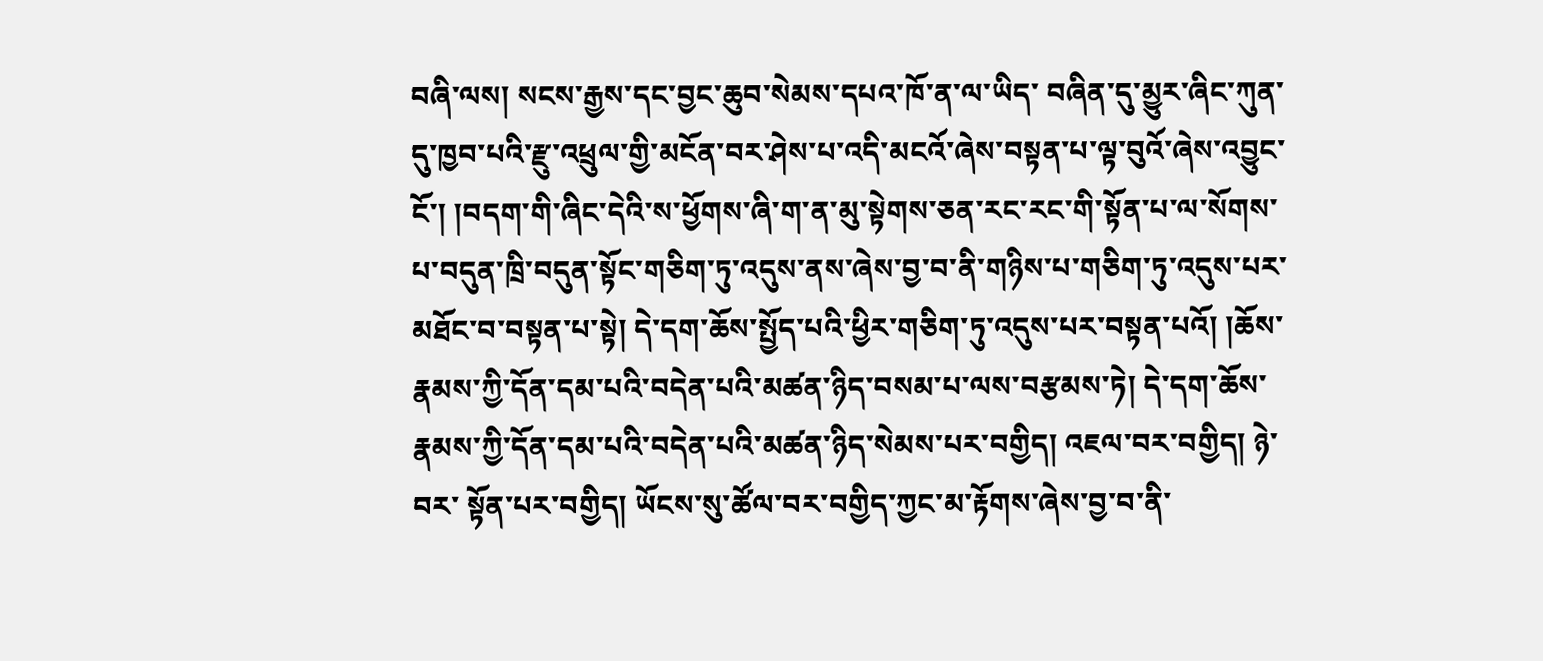བཞི་ལས། སངས་རྒྱས་དང་བྱང་ཆུབ་སེམས་དཔའ་ཁོ་ན་ལ་ཡིད་ བཞིན་དུ་མྱུར་ཞིང་ཀུན་དུ་ཁྱབ་པའི་རྫུ་འཕྲུལ་གྱི་མངོན་བར་ཤེས་པ་འདི་མངའོ་ཞེས་བསྟན་པ་ལྟ་བུའོ་ཞེས་འབྱུང་ངོ་། །བདག་གི་ཞིང་དེའི་ས་ཕྱོགས་ཞི་ག་ན་མུ་སྟེགས་ཅན་རང་རང་གི་སྟོན་པ་ལ་སོགས་པ་བདུན་ཁྲི་བདུན་སྟོང་གཅིག་ཏུ་འདུས་ནས་ཞེས་བྱ་བ་ནི་གཉིས་པ་གཅིག་ཏུ་འདུས་པར་ མཐོང་བ་བསྟན་པ་སྟེ། དེ་དག་ཆོས་སྤྱོད་པའི་ཕྱིར་གཅིག་ཏུ་འདུས་པར་བསྟན་པའོ། །ཆོས་རྣམས་ཀྱི་དོན་དམ་པའི་བདེན་པའི་མཚན་ཉིད་བསམ་པ་ལས་བརྩམས་ཏེ། དེ་དག་ཆོས་རྣམས་ཀྱི་དོན་དམ་པའི་བདེན་པའི་མཚན་ཉིད་སེམས་པར་བགྱིད། འཇལ་བར་བགྱིད། ཉེ་བར་ སྟོན་པར་བགྱིད། ཡོངས་སུ་ཚོལ་བར་བགྱིད་ཀྱང་མ་རྟོགས་ཞེས་བྱ་བ་ནི་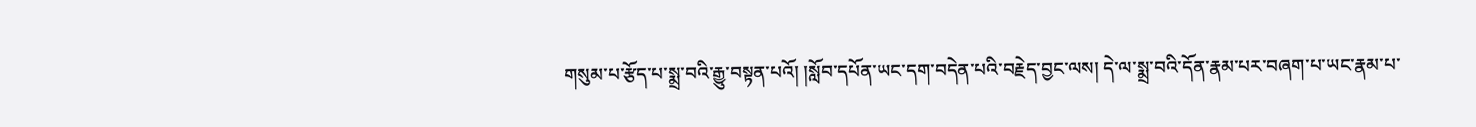གསུམ་པ་རྩོད་པ་སྨྲ་བའི་རྒྱུ་བསྟན་པའོ། །སློབ་དཔོན་ཡང་དག་བདེན་པའི་བརྗེད་བྱང་ལས། དེ་ལ་སྨྲ་བའི་དོན་རྣམ་པར་བཞག་པ་ཡང་རྣམ་པ་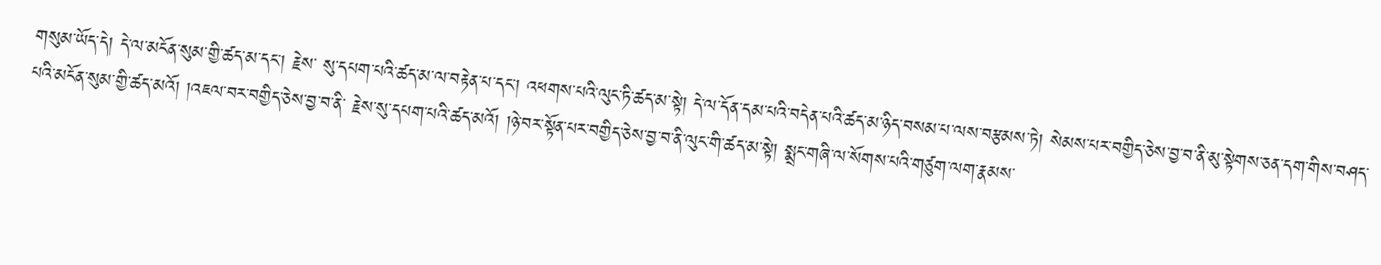གསུམ་ཡོད་དེ། དེ་ལ་མངོན་སུམ་གྱི་ཚད་མ་དང་། རྗེས་ སུ་དཔག་པའི་ཚད་མ་ལ་བརྟེན་པ་དང་། འཕགས་པའི་ལུང་ཏི་ཚད་མ་སྟེ། དེ་ལ་དོན་དམ་པའི་བདེན་པའི་ཚད་མ་ཉིད་བསམ་པ་ལས་བརྩམས་ཏེ། སེམས་པར་བགྱིད་ཅེས་བྱ་བ་ནི་མུ་སྟེགས་ཅན་དག་གིས་བཤད་པའི་མངོན་སུམ་གྱི་ཚད་མའོ། །འཇལ་བར་བགྱིད་ཅེས་བྱ་བ་ནི་ རྗེས་སུ་དཔག་པའི་ཚད་མའོ། །ཉེ་བར་སྟོན་པར་བགྱིད་ཅེས་བྱ་བ་ནི་ལུང་གི་ཚད་མ་སྟེ། སྨྲང་གཞི་ལ་སོགས་པའི་གཙུག་ལག་རྣམས་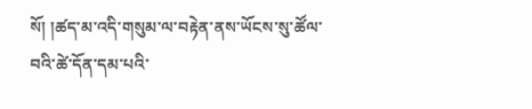སོ། །ཚད་མ་འདི་གསུམ་ལ་བརྟེན་ནས་ཡོངས་སུ་ཚོལ་བའི་ཚེ་དོན་དམ་པའི་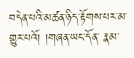བདེན་པའི་མཚན་ཉིད་རྟོགས་པར་མ་གྱུར་པའོ། །གཞན་ཡང་དོན་ རྣམ་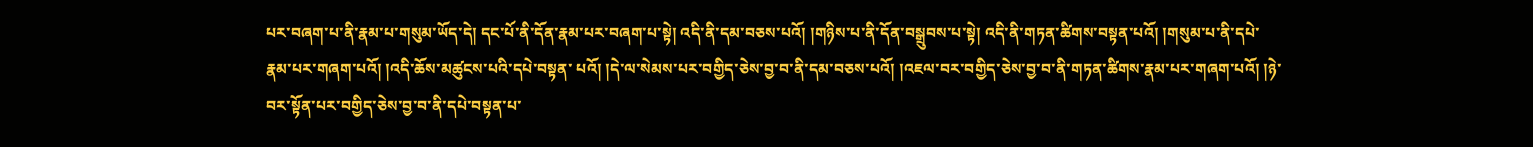པར་བཞག་པ་ནི་རྣམ་པ་གསུམ་ཡོད་དེ། དང་པོ་ནི་དོན་རྣམ་པར་བཞག་པ་སྟེ། འདི་ནི་དམ་བཅས་པའོ། །གཉིས་པ་ནི་དོན་བསྒྲུབས་པ་སྟེ། འདི་ནི་གཏན་ཚིགས་བསྟན་པའོ། །གསུམ་པ་ནི་དཔེ་རྣམ་པར་གཞག་པའོ། །འདི་ཆོས་མཚུངས་པའི་དཔེ་བསྟན་ པའོ། །དེ་ལ་སེམས་པར་བགྱིད་ཅེས་བྱ་བ་ནི་དམ་བཅས་པའོ། །འཇལ་བར་བགྱིད་ཅེས་བྱ་བ་ནི་གཏན་ཚིགས་རྣམ་པར་གཞག་པའོ། །ཉེ་བར་སྟོན་པར་བགྱིད་ཅེས་བྱ་བ་ནི་དཔེ་བསྟན་པ་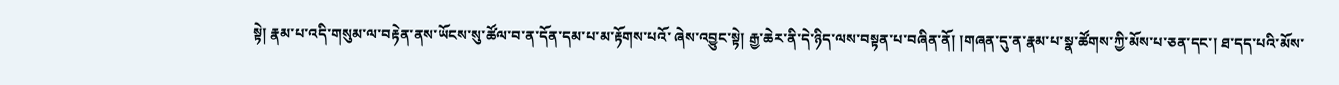སྟེ། རྣམ་པ་འདི་གསུམ་ལ་བརྟེན་ནས་ཡོངས་སུ་ཚོལ་བ་ན་དོན་དམ་པ་མ་རྟོགས་པའོ་ ཞེས་འབྱུང་སྟེ། རྒྱ་ཆེར་ནི་དེ་ཉིད་ལས་བསྟན་པ་བཞིན་ནོ། །གཞན་དུ་ན་རྣམ་པ་སྣ་ཚོགས་ཀྱི་མོས་པ་ཅན་དང་། ཐ་དད་པའི་མོས་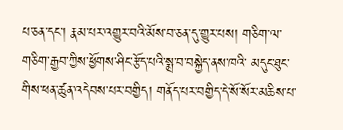པ་ཅན་དང་། རྣམ་པར་འགྱུར་བའི་མོས་བ་ཅན་དུ་གྱུར་པས། གཅིག་ལ་གཅིག་རྒྱབ་ཀྱིས་ཕྱོགས་ཤིང་རྩོད་པའི་སྨྲ་བ་བསྐྱེད་ནས་ཁའི་ མདུང་ཐུང་གིས་ཕན་ཚུན་འདེབས་པར་བགྱིད། གནོད་པར་བགྱིད་དེ་སོ་སོར་མཆིས་པ་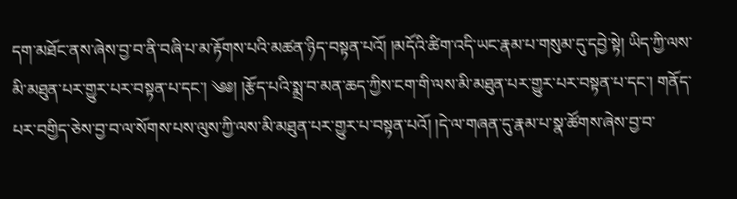དག་མཐོང་ནས་ཞེས་བྱ་བ་ནི་བཞི་པ་མ་རྟོགས་པའི་མཚན་ཉིད་བསྟན་པའོ། །མདོའི་ཚིག་འདི་ཡང་རྣམ་པ་གསུམ་དུ་དབྱེ་སྟེ། ཡིད་ཀྱི་ལས་མི་མཐུན་པར་གྱུར་པར་བསྟན་པ་དང་། ༄༅། །རྩོད་པའི་སྨྲ་བ་མན་ཆད་ཀྱིས་ངག་གི་ལས་མི་མཐུན་པར་གྱུར་པར་བསྟན་པ་དང་། གནོད་པར་བགྱིད་ཅེས་བྱ་བ་ལ་སོགས་པས་ལུས་ཀྱི་ལས་མི་མཐུན་པར་གྱུར་པ་བསྟན་པའོ། །དེ་ལ་གཞན་དུ་རྣམ་པ་སྣ་ཚོགས་ཞེས་བྱ་བ་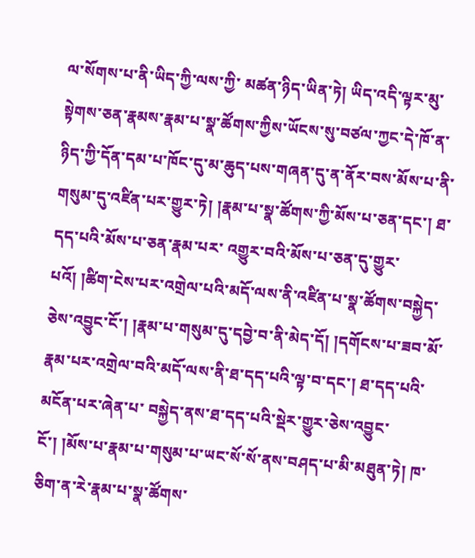ལ་སོགས་པ་ནི་ཡིད་ཀྱི་ལས་ཀྱི་ མཚན་ཉིད་ཡིན་ཏེ། ཡིད་འདི་ལྟར་མུ་སྟེགས་ཅན་རྣམས་རྣམ་པ་སྣ་ཚོགས་ཀྱིས་ཡོངས་སུ་བཙལ་ཀྱང་དེ་ཁོ་ན་ཉིད་ཀྱི་དོན་དམ་པ་ཁོང་དུ་མ་ཆུད་པས་གཞན་དུ་ན་ནོར་བས་མོས་པ་ནི་གསུམ་དུ་འཛིན་པར་གྱུར་ཏེ། །རྣམ་པ་སྣ་ཚོགས་ཀྱི་མོས་པ་ཅན་དང་། ཐ་དད་པའི་མོས་པ་ཅན་རྣམ་པར་ འགྱུར་བའི་མོས་པ་ཅན་དུ་གྱུར་པའོ། །ཚིག་ངེས་པར་འགྲེལ་པའི་མདོ་ལས་ནི་འཛིན་པ་སྣ་ཚོགས་བསྐྱེད་ཅེས་འབྱུང་ངོ་། །རྣམ་པ་གསུམ་དུ་དབྱེ་བ་ནི་མེད་དོ། །དགོངས་པ་ཟབ་མོ་རྣམ་པར་འགྲེལ་བའི་མདོ་ལས་ནི་ཐ་དད་པའི་ལྟ་བ་དང་། ཐ་དད་པའི་མངོན་པར་ཞེན་པ་ བསྐྱེད་ནས་ཐ་དད་པའི་སྡེར་གྱུར་ཅེས་འབྱུང་ངོ་། །མོས་པ་རྣམ་པ་གསུམ་པ་ཡང་སོ་སོ་ནས་བཤད་པ་མི་མཐུན་ཏེ། ཁ་ཅིག་ན་རེ་རྣམ་པ་སྣ་ཚོགས་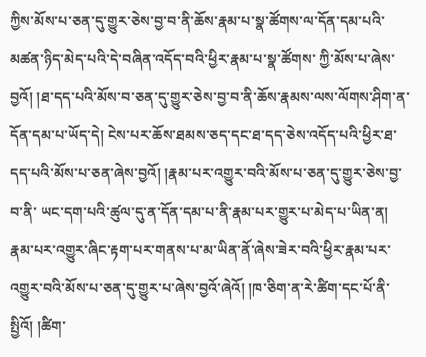ཀྱིས་མོས་པ་ཅན་དུ་གྱུར་ཅེས་བྱ་བ་ནི་ཆོས་རྣམ་པ་སྣ་ཚོགས་ལ་དོན་དམ་པའི་མཚན་ཉིད་མེད་པའི་དེ་བཞིན་འདོད་བའི་ཕྱིར་རྣམ་པ་སྣ་ཚོགས་ ཀྱི་མོས་པ་ཞེས་བྱའོ། །ཐ་དད་པའི་མོས་བ་ཅན་དུ་གྱུར་ཅེས་བྱ་བ་ནི་ཆོས་རྣམས་ལས་ལོགས་ཤིག་ན་དོན་དམ་པ་ཡོད་དེ། ངེས་པར་ཆོས་ཐམས་ཅད་དང་ཐ་དད་ཅེས་འདོད་པའི་ཕྱིར་ཐ་དད་པའི་མོས་པ་ཅན་ཞེས་བྱའོ། །རྣམ་པར་འགྱུར་བའི་མོས་པ་ཅན་དུ་གྱུར་ཅེས་བྱ་བ་ནི་ ཡང་དག་པའི་ཚུལ་དུ་ན་དོན་དམ་པ་ནི་རྣམ་པར་གྱུར་པ་མེད་པ་ཡིན་ན། རྣམ་པར་འགྱུར་ཞིང་རྟག་པར་གནས་པ་མ་ཡིན་ནོ་ཞེས་ཟེར་བའི་ཕྱིར་རྣམ་པར་འགྱུར་བའི་མོས་པ་ཅན་དུ་གྱུར་པ་ཞེས་བྱའོ་ཞེའོ། །ཁ་ཅིག་ན་རེ་ཚིག་དང་པོ་ནི་སྤྱིའོ། །ཚིག་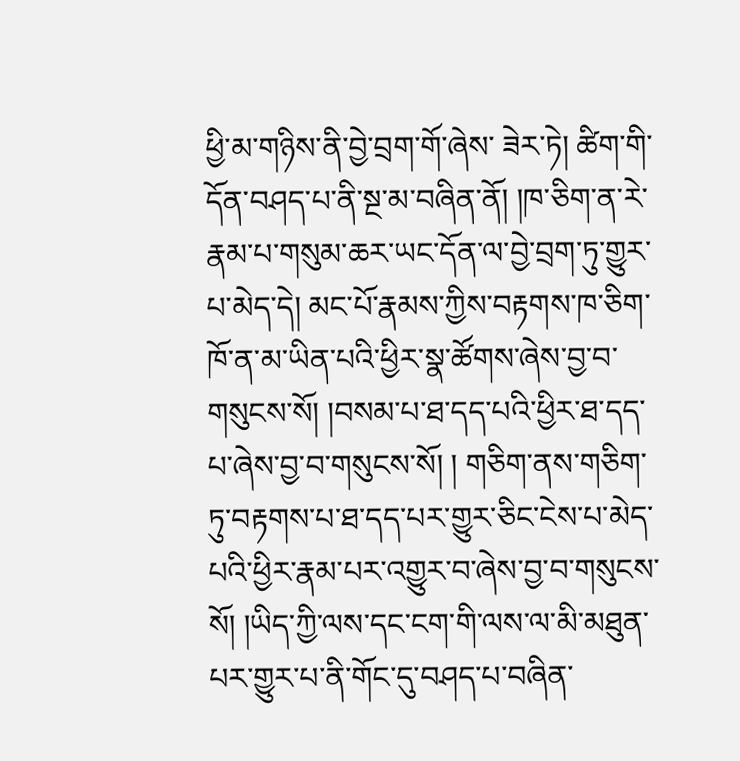ཕྱི་མ་གཉིས་ནི་བྱེ་བྲག་གོ་ཞེས་ ཟེར་ཏེ། ཚིག་གི་དོན་བཤད་པ་ནི་སྔ་མ་བཞིན་ནོ། །ཁ་ཅིག་ན་རེ་རྣམ་པ་གསུམ་ཆར་ཡང་དོན་ལ་བྱེ་བྲག་ཏུ་གྱུར་པ་མེད་དེ། མང་པོ་རྣམས་ཀྱིས་བརྟགས་ཁ་ཅིག་ཁོ་ན་མ་ཡིན་པའི་ཕྱིར་སྣ་ཚོགས་ཞེས་བྱ་བ་གསུངས་སོ། །བསམ་པ་ཐ་དད་པའི་ཕྱིར་ཐ་དད་པ་ཞེས་བྱ་བ་གསུངས་སོ། ། གཅིག་ནས་གཅིག་ཏུ་བརྟགས་པ་ཐ་དད་པར་གྱུར་ཅིང་ངེས་པ་མེད་པའི་ཕྱིར་རྣམ་པར་འགྱུར་བ་ཞེས་བྱ་བ་གསུངས་སོ། །ཡིད་ཀྱི་ལས་དང་ངག་གི་ལས་ལ་མི་མཐུན་པར་གྱུར་པ་ནི་གོང་དུ་བཤད་པ་བཞིན་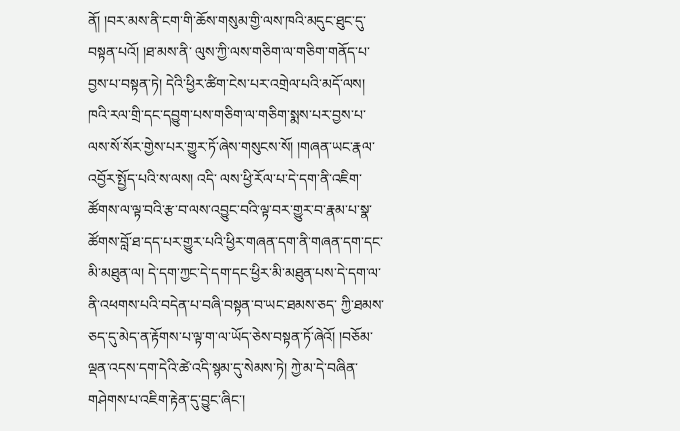ནོ། །བར་མས་ནི་ངག་གི་ཆོས་གསུམ་གྱི་ལས་ཁའི་མདུང་ཐུང་དུ་བསྟན་པའོ། །ཐ་མས་ནི་ ལུས་ཀྱི་ལས་གཅིག་ལ་གཅིག་གནོད་པ་བྱས་པ་བསྟན་ཏེ། དེའི་ཕྱིར་ཚིག་ངེས་པར་འགྲེལ་པའི་མདོ་ལས། ཁའི་རལ་གྲི་དང་དབྱུག་པས་གཅིག་ལ་གཅིག་སྨས་པར་བྱས་པ་ལས་སོ་སོར་གྱེས་པར་གྱུར་ཏོ་ཞེས་གསུངས་སོ། །གཞན་ཡང་རྣལ་འབྱོར་སྤྱོད་པའི་ས་ལས། འདི་ ལས་ཕྱི་རོལ་པ་དེ་དག་ནི་འཇིག་ཚོགས་ལ་ལྟ་བའི་རྩ་བ་ལས་འབྱུང་བའི་ལྟ་བར་གྱུར་བ་རྣམ་པ་སྣ་ཚོགས་བློ་ཐ་དད་པར་གྱུར་པའི་ཕྱིར་གཞན་དག་ནི་གཞན་དག་དང་མི་མཐུན་ལ། དེ་དག་ཀྱང་དེ་དག་དང་ཕྱིར་མི་མཐུན་པས་དེ་དག་ལ་ནི་འཕགས་པའི་བདེན་པ་བཞི་བསྟན་བ་ཡང་ཐམས་ཅད་ ཀྱི་ཐམས་ཅད་དུ་མེད་ན་རྟོགས་པ་ལྟ་ག་ལ་ཡོད་ཅེས་བསྟན་ཏོ་ཞེའོ། །བཅོམ་ལྡན་འདས་དག་དེའི་ཚེ་འདི་སྙམ་དུ་སེམས་ཏེ། ཀྱེ་མ་དེ་བཞིན་གཤེགས་པ་འཇིག་རྟེན་དུ་བྱུང་ཞིང་།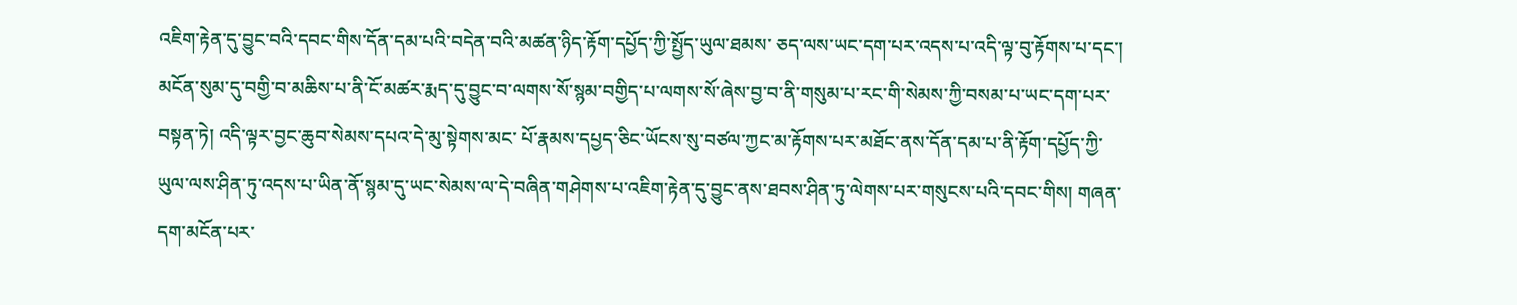འཇིག་རྟེན་དུ་བྱུང་བའི་དབང་གིས་དོན་དམ་པའི་བདེན་བའི་མཚན་ཉིད་རྟོག་དཔྱོད་ཀྱི་སྤྱོད་ཡུལ་ཐམས་ ཅད་ལས་ཡང་དག་པར་འདས་པ་འདི་ལྟ་བུ་རྟོགས་པ་དང་། མངོན་སུམ་དུ་བགྱི་བ་མཆིས་པ་ནི་ངོ་མཚར་རྨད་དུ་བྱུང་བ་ལགས་སོ་སྙམ་བགྱིད་པ་ལགས་སོ་ཞེས་བྱ་བ་ནི་གསུམ་པ་རང་གི་སེམས་ཀྱི་བསམ་པ་ཡང་དག་པར་བསྟན་ཏེ། འདི་ལྟར་བྱང་ཆུབ་སེམས་དཔའ་དེ་མུ་སྟེགས་མང་ པོ་རྣམས་དཔྱད་ཅིང་ཡོངས་སུ་བཙལ་ཀྱང་མ་རྟོགས་པར་མཐོང་ནས་དོན་དམ་པ་ནི་རྟོག་དཔྱོད་ཀྱི་ཡུལ་ལས་ཤིན་ཏུ་འདས་པ་ཡིན་ནོ་སྙམ་དུ་ཡང་སེམས་ལ་དེ་བཞིན་གཤེགས་པ་འཇིག་རྟེན་དུ་བྱུང་ནས་ཐབས་ཤིན་ཏུ་ལེགས་པར་གསུངས་པའི་དབང་གིས། གཞན་དག་མངོན་པར་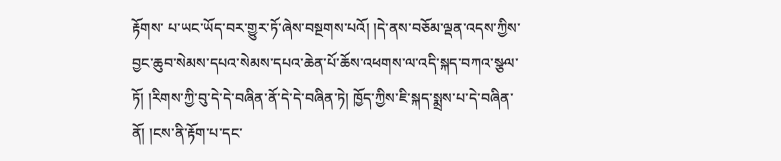རྟོགས་ པ་ཡང་ཡོད་བར་གྱུར་ཏོ་ཞེས་བསྔགས་པའོ། །དེ་ནས་བཅོམ་ལྡན་འདས་ཀྱིས་བྱང་ཆུབ་སེམས་དཔའ་སེམས་དཔའ་ཆེན་པོ་ཆོས་འཕགས་ལ་འདི་སྐད་བཀའ་སྩལ་ཏོ། །རིགས་ཀྱི་བུ་དེ་དེ་བཞིན་ནོ་དེ་དེ་བཞིན་ཏེ། ཁྱོད་ཀྱིས་ཇི་སྐད་སྨྲས་པ་དེ་བཞིན་ནོ། །ངས་ནི་རྟོག་པ་དང་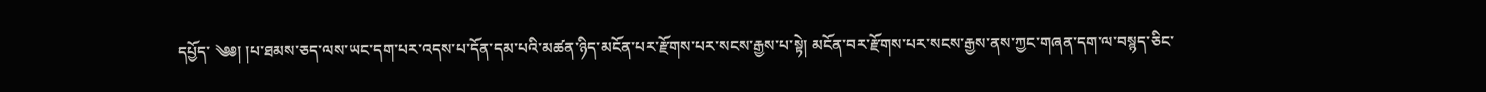དཔྱོད་ ༄༅། །པ་ཐམས་ཅད་ལས་ཡང་དག་པར་འདས་པ་དོན་དམ་པའི་མཚན་ཉིད་མངོན་པར་རྫོགས་པར་སངས་རྒྱས་པ་སྟེ། མངོན་བར་རྫོགས་པར་སངས་རྒྱས་ནས་ཀྱང་གཞན་དག་ལ་བསྙད་ཅིང་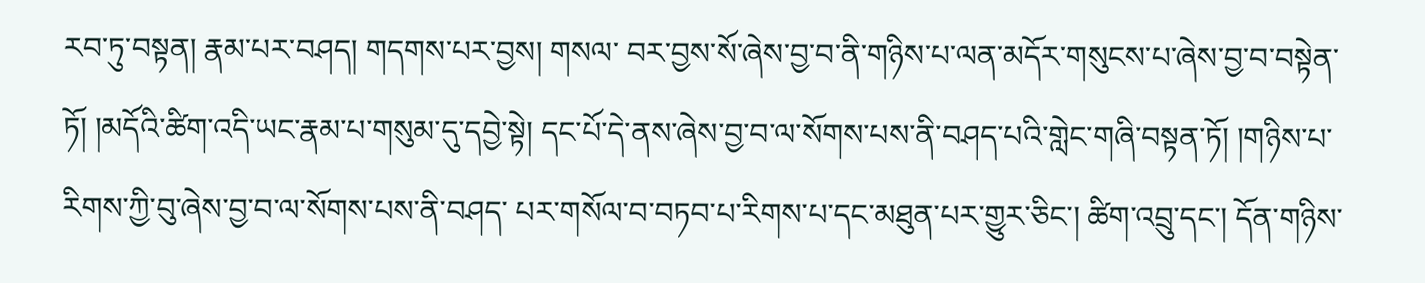རབ་ཏུ་བསྟན། རྣམ་པར་བཤད། གདགས་པར་བྱས། གསལ་ བར་བྱས་སོ་ཞེས་བྱ་བ་ནི་གཉིས་པ་ལན་མདོར་གསུངས་པ་ཞེས་བྱ་བ་བསྟེན་ཏོ། །མདོའི་ཚིག་འདི་ཡང་རྣམ་པ་གསུམ་དུ་དབྱེ་སྟེ། དང་པོ་དེ་ནས་ཞེས་བྱ་བ་ལ་སོགས་པས་ནི་བཤད་པའི་གླེང་གཞི་བསྟན་ཏོ། །གཉིས་པ་རིགས་ཀྱི་བུ་ཞེས་བྱ་བ་ལ་སོགས་པས་ནི་བཤད་ པར་གསོལ་བ་བཏབ་པ་རིགས་པ་དང་མཐུན་པར་གྱུར་ཅིང་། ཚིག་འབྲུ་དང་། དོན་གཉིས་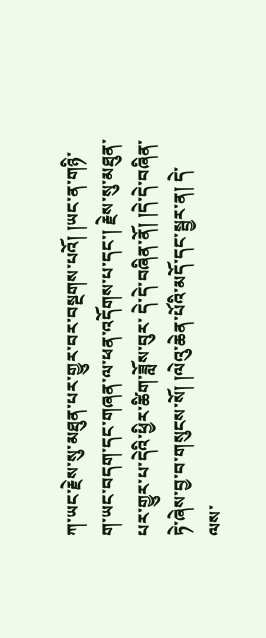ཀ་ཡང་རྗེས་སུ་མཐུན་པར་གྱུར་བར་བསྔགས་པའོ། །ཡང་ན་གཉི་ག་ཡང་བདག་དང་གཞན་ལ་ཕན་འདོགས་པ་དང་། རྗེས་སུ་མཐུན་པར་གྱུར་པ་དེའི་ཕྱིར་ཚིག་ཟློས་བུར་ དེ་དེ་བཞིན་ནོ། །དེ་དེ་བཞིན་ཏེ་ཞེས་བྱ་བ་གསུངས་སོ། །ལེའུ་ཆེན་པོའི་མདོ་དང་སྦྱར་ན། དེ་ལས་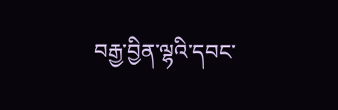བརྒྱ་བྱིན་ལྷའི་དབང་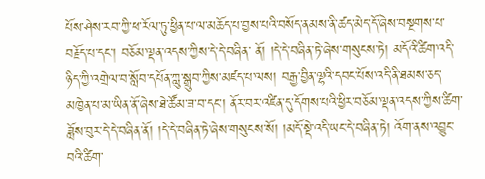པོས་ཤེས་རབ་ཀྱི་ཕ་རོལ་ཏུ་ཕྱིན་པ་ལ་མཆོད་པ་བྱས་པའི་བསོད་ནམས་ནི་ཚད་མེད་དོ་ཞེས་བསྔགས་པ་བརྗོད་པ་དང་། བཅོམ་ལྡན་འདས་ཀྱིས་དེ་དེ་བཞིན་ ནོ། །དེ་དེ་བཞིན་ཏེ་ཞེས་གསུངས་ཏེ། མདོའི་ཚིག་འདི་ཉིད་ཀྱི་འགྲེལ་བ་སློབ་དཔོན་ཀླུ་སྒྲུབ་ཀྱིས་མཛད་པ་ལས། བརྒྱ་བྱིན་ལྷའི་དབང་པོས་འདི་ནི་ཐམས་ཅད་མཁྱེན་པ་མ་ཡིན་ནོ་ཞེས་ཐེ་ཚོམ་ཟ་བ་དང་། ནོར་བར་འཛིན་དུ་དོགས་པའི་ཕྱིར་བཅོམ་ལྡན་འདས་ཀྱིས་ཚིག་ ཟློས་བུར་དེ་དེ་བཞིན་ནོ། །དེ་དེ་བཞིན་ཏེ་ཞེས་གསུངས་སོ། །མདོ་སྡེ་འདི་ཡང་དེ་བཞིན་ཏེ། འོག་ནས་འབྱུང་བའི་ཚིག་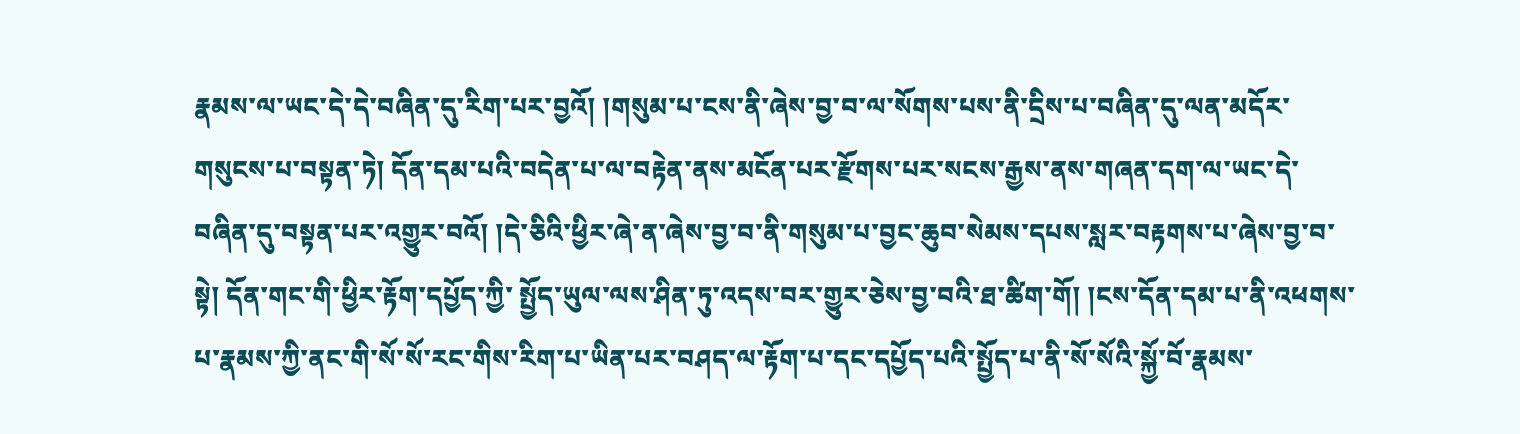རྣམས་ལ་ཡང་དེ་དེ་བཞིན་དུ་རིག་པར་བྱའོ། །གསུམ་པ་ངས་ནི་ཞེས་བྱ་བ་ལ་སོགས་པས་ནི་དྲིས་པ་བཞིན་དུ་ལན་མདོར་གསུངས་པ་བསྟན་ཏེ། དོན་དམ་པའི་བདེན་པ་ལ་བརྟེན་ནས་མངོན་པར་རྫོགས་པར་སངས་རྒྱས་ནས་གཞན་དག་ལ་ཡང་དེ་བཞིན་དུ་བསྟན་པར་འགྱུར་བའོ། །དེ་ཅིའི་ཕྱིར་ཞེ་ན་ཞེས་བྱ་བ་ནི་གསུམ་པ་བྱང་ཆུབ་སེམས་དཔས་སླར་བརྟགས་པ་ཞེས་བྱ་བ་སྟེ། དོན་གང་གི་ཕྱིར་རྟོག་དཔྱོད་ཀྱི་ སྤྱོད་ཡུལ་ལས་ཤིན་ཏུ་འདས་བར་གྱུར་ཅེས་བྱ་བའི་ཐ་ཚིག་གོ། །ངས་དོན་དམ་པ་ནི་འཕགས་པ་རྣམས་ཀྱི་ནང་གི་སོ་སོ་རང་གིས་རིག་པ་ཡིན་པར་བཤད་ལ་རྟོག་པ་དང་དཔྱོད་པའི་སྤྱོད་པ་ནི་སོ་སོའི་སྐྱོ་བོ་རྣམས་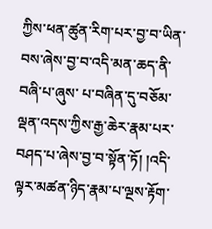ཀྱིས་ཕན་ཚུན་རིག་པར་བྱ་བ་ཡིན་བས་ཞེས་བྱ་བ་འདི་མན་ཆད་ནི་བཞི་པ་ཞུས་ པ་བཞིན་དུ་བཅོམ་ལྡན་འདས་ཀྱིས་རྒྱ་ཆེར་རྣམ་པར་བཤད་པ་ཞེས་བྱ་བ་སྟོན་ཏོ། །འདི་ལྟར་མཚན་ཉིད་རྣམ་པ་ལྔས་རྟོག་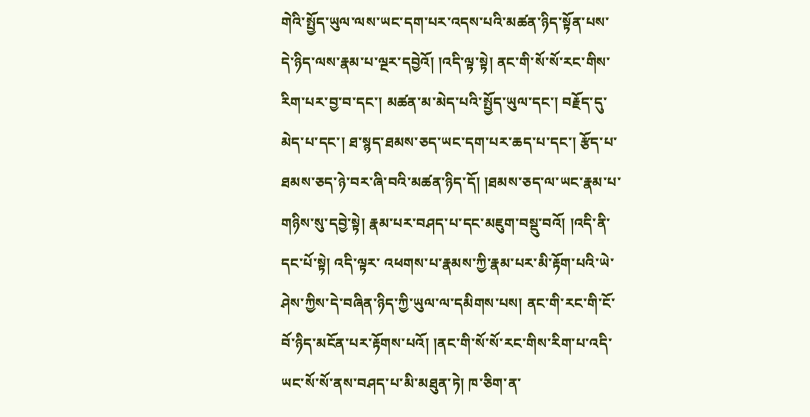གེའི་སྤྱོད་ཡུལ་ལས་ཡང་དག་པར་འདས་པའི་མཚན་ཉིད་སྟོན་པས་དེ་ཉིད་ལས་རྣམ་པ་ལྔར་དབྱེའོ། །འདི་ལྟ་སྟེ། ནང་གི་སོ་སོ་རང་གིས་རིག་པར་བྱ་བ་དང་། མཚན་མ་མེད་པའི་སྤྱོད་ཡུལ་དང་། བརྗོད་དུ་མེད་པ་དང་། ཐ་སྙད་ཐམས་ཅད་ཡང་དག་པར་ཆད་པ་དང་། རྩོད་པ་ཐམས་ཅད་ཉེ་བར་ཞི་བའི་མཚན་ཉིད་དོ། །ཐམས་ཅད་ལ་ཡང་རྣམ་པ་གཉིས་སུ་དབྱེ་སྟེ། རྣམ་པར་བཤད་པ་དང་མཇུག་བསྡུ་བའོ། །འདི་ནི་དང་པོ་སྟེ། འདི་ལྟར་ འཕགས་པ་རྣམས་ཀྱི་རྣམ་པར་མི་རྟོག་པའི་ཡེ་ཤེས་ཀྱིས་དེ་བཞིན་ཉིད་ཀྱི་ཡུལ་ལ་དམིགས་པས། ནང་གི་རང་གི་ངོ་བོ་ཉིད་མངོན་པར་རྟོགས་པའོ། །ནང་གི་སོ་སོ་རང་གིས་རིག་པ་འདི་ཡང་སོ་སོ་ནས་བཤད་པ་མི་མཐུན་ཏེ། ཁ་ཅིག་ན་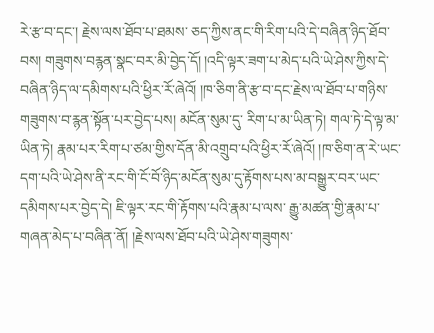རེ་རྩ་བ་དང་། རྗེས་ལས་ཐོབ་པ་ཐམས་ ཅད་ཀྱིས་ནང་གི་རིག་པའི་དེ་བཞིན་ཉིད་ཐོབ་བས། གཟུགས་བརྙན་སྣང་བར་མི་བྱེད་དོ། །འདི་ལྟར་ཟག་པ་མེད་པའི་ཡེ་ཤེས་ཀྱིས་དེ་བཞིན་ཉིད་ལ་དམིགས་པའི་ཕྱིར་རོ་ཞེའོ། །ཁ་ཅིག་ནི་རྩ་བ་དང་རྗེས་ལ་ཐོབ་པ་གཉིས་གཟུགས་བ་རྙན་སྟོན་པར་བྱེད་པས། མངོན་སུམ་དུ་ རིག་པ་མ་ཡིན་ཏེ། གལ་ཏེ་དེ་ལྟ་མ་ཡིན་ཏེ། རྣམ་པར་རིག་པ་ཙམ་གྱིས་དོན་མི་འགྲུབ་པའི་ཕྱིར་རོ་ཞེའོ། །ཁ་ཅིག་ན་རེ་ཡང་དག་པའི་ཡེ་ཤེས་ནི་རང་གི་ངོ་བོ་ཉིད་མངོན་སུམ་དུ་རྟོགས་པས་མ་བསྒྱུར་བར་ཡང་དམིགས་པར་བྱེད་དེ། ཇི་ལྟར་རང་གི་རྟོགས་པའི་རྣམ་པ་ལས་ རྒྱུ་མཚན་གྱི་རྣམ་པ་གཞན་མེད་པ་བཞིན་ནོ། །རྗེས་ལས་ཐོབ་པའི་ཡེ་ཤེས་གཟུགས་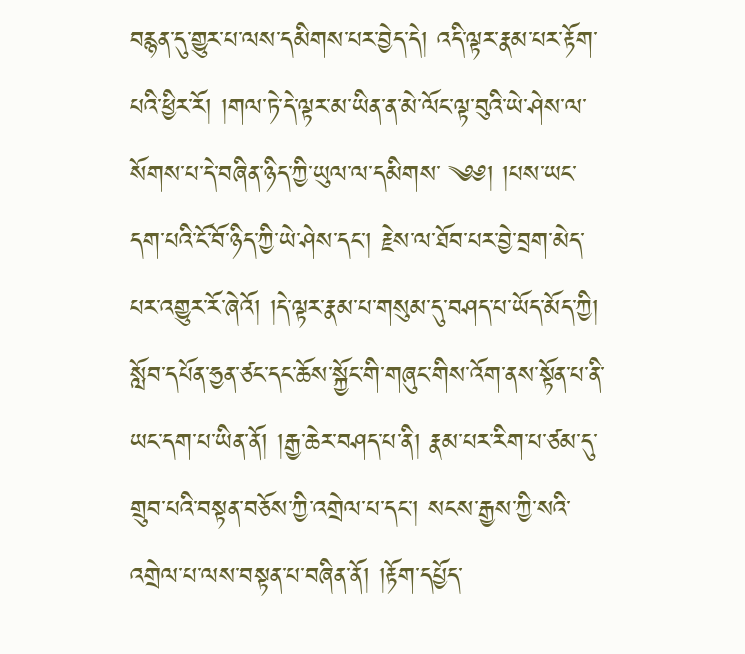བརྙན་དུ་གྱུར་པ་ལས་དམིགས་པར་བྱེད་དེ། འདི་ལྟར་རྣམ་པར་རྟོག་པའི་ཕྱིར་རོ། །གལ་ཏེ་དེ་ལྟར་མ་ཡིན་ན་མེ་ལོང་ལྟ་བུའི་ཡེ་ཤེས་ལ་སོགས་པ་དེ་བཞིན་ཉིད་ཀྱི་ཡུལ་ལ་དམིགས་ ༄༅། །པས་ཡང་དག་པའི་ངོ་བོ་ཉིད་ཀྱི་ཡེ་ཤེས་དང་། རྗེས་ལ་ཐོབ་པར་བྱེ་བྲག་མེད་པར་འགྱུར་རོ་ཞེའོ། །དེ་ལྟར་རྣམ་པ་གསུམ་དུ་བཤད་པ་ཡོད་མོད་ཀྱི། སློབ་དཔོན་ཧྱན་ཙང་དང་ཆོས་སྐྱོང་གི་གཞུང་གིས་འོག་ནས་སྟོན་པ་ནི་ཡང་དག་པ་ཡིན་ནོ། །རྒྱ་ཆེར་བཤད་པ་ནི། རྣམ་པར་རིག་པ་ཙམ་དུ་གྲུབ་པའི་བསྟན་བཅོས་ཀྱི་འགྲེལ་པ་དང་། སངས་རྒྱས་ཀྱི་སའི་འགྲེལ་པ་ལས་བསྟན་པ་བཞིན་ནོ། །རྟོག་དཔྱོད་